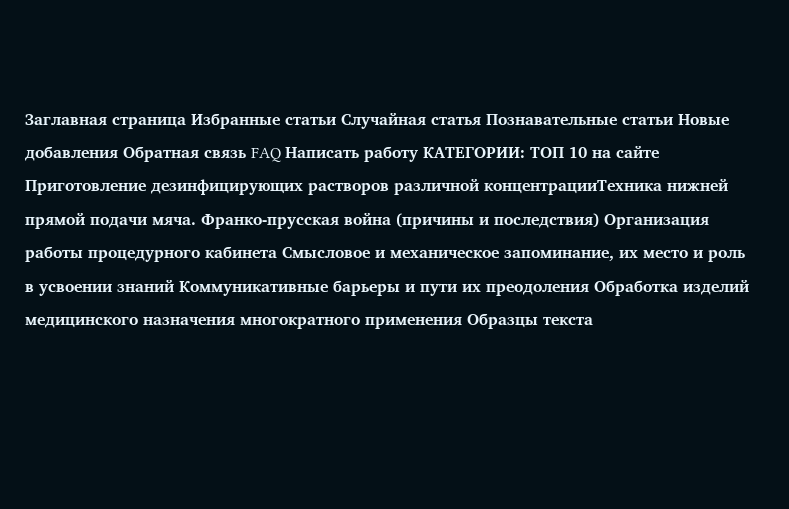Заглавная страница Избранные статьи Случайная статья Познавательные статьи Новые добавления Обратная связь FAQ Написать работу КАТЕГОРИИ: ТОП 10 на сайте Приготовление дезинфицирующих растворов различной концентрацииТехника нижней прямой подачи мяча. Франко-прусская война (причины и последствия) Организация работы процедурного кабинета Смысловое и механическое запоминание, их место и роль в усвоении знаний Коммуникативные барьеры и пути их преодоления Обработка изделий медицинского назначения многократного применения Образцы текста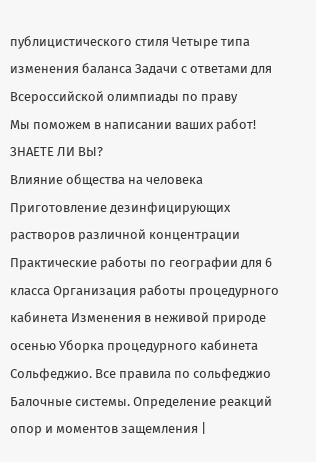публицистического стиля Четыре типа изменения баланса Задачи с ответами для Всероссийской олимпиады по праву
Мы поможем в написании ваших работ! ЗНАЕТЕ ЛИ ВЫ?
Влияние общества на человека
Приготовление дезинфицирующих растворов различной концентрации Практические работы по географии для 6 класса Организация работы процедурного кабинета Изменения в неживой природе осенью Уборка процедурного кабинета Сольфеджио. Все правила по сольфеджио Балочные системы. Определение реакций опор и моментов защемления |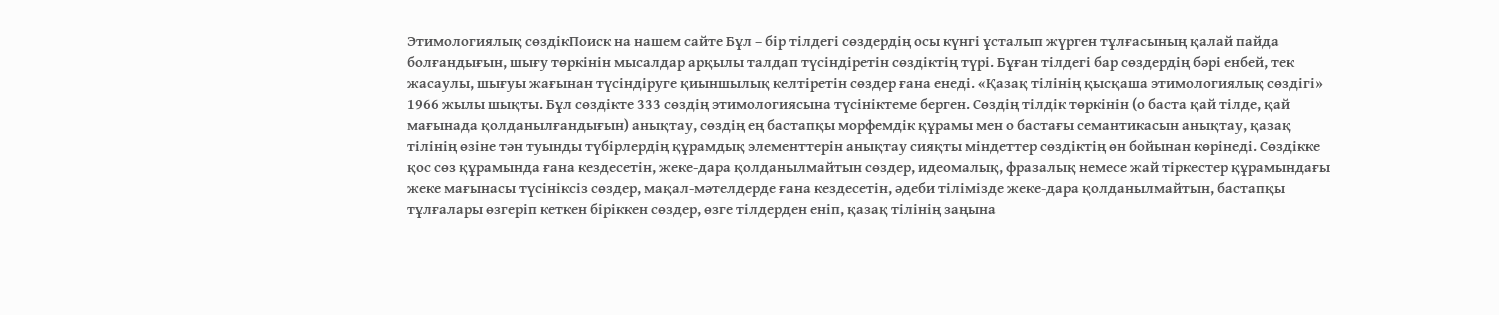Этимологиялық сөздікПоиск на нашем сайте Бұл – бір тілдегі сөздердің осы күнгі ұсталып жүрген тұлғасының қалай пайда болғандығын, шығу төркінін мысалдар арқылы талдап түсіндіретін сөздіктің түрі. Бұған тілдегі бар сөздердің бәрі енбей, тек жасаулы, шығуы жағынан түсіндіруге қиыншылық келтіретін сөздер ғана енеді. «Қазақ тілінің қысқаша этимологиялық сөздігі» 1966 жылы шықты. Бұл сөздікте 333 сөздің этимологиясына түсініктеме берген. Сөздің тілдік төркінін (о баста қай тілде, қай мағынада қолданылғандығын) анықтау, сөздің ең бастапқы морфемдік құрамы мен о бастағы семантикасын анықтау, қазақ тілінің өзіне тән туынды түбірлердің құрамдық элементтерін анықтау сияқты міндеттер сөздіктің өн бойынан көрінеді. Сөздікке қос сөз құрамында ғана кездесетін, жеке-дара қолданылмайтын сөздер, идеомалық, фразалық немесе жай тіркестер құрамындағы жеке мағынасы түсініксіз сөздер, мақал-мәтелдерде ғана кездесетін, әдеби тілімізде жеке-дара қолданылмайтын, бастапқы тұлғалары өзгеріп кеткен біріккен сөздер, өзге тілдерден еніп, қазақ тілінің заңына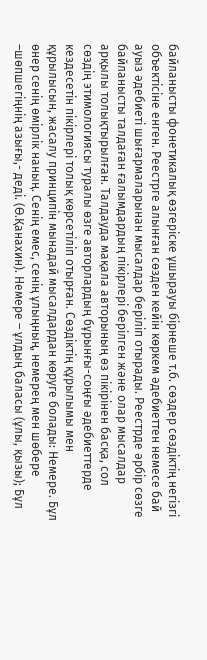байланысты фонетикалық өзгеріске ұшырауы бірнеше т.б. сөздер сөздіктің негізгі объектісіне енген. Реестрге алынған сөзден кейін көркем әдебиеттен немесе бай ауыз әдебиеті шығармаларынан мысалдар беріліп отырады. Реестрде әрбір сөзге байланысты талдаған ғалымдардың пікірлері берілген және олар мысалдар арқылы толықтырылған. Талдауда мақала авторының өз пікірінен басқа, сол сөздің этимологиясы туралы өзге авторлардың бұрынғы-соңғы әдебиеттерде кездесетін пікірлері толық көрсетіліп отырған. Сөздіктің құрылымы мен құрылысын, жасалу принципін мынадай мысалдардан көруге болады: Немере. Бұл өнер сенің өмірлік наның. Сенің емес, сенің ұлыңның, немерең мен шөбере –шөпшегіңнің азығы,- деді. (Ө.Қанахин). Немере – ұлдың баласы (ұлы, қызы); Бұл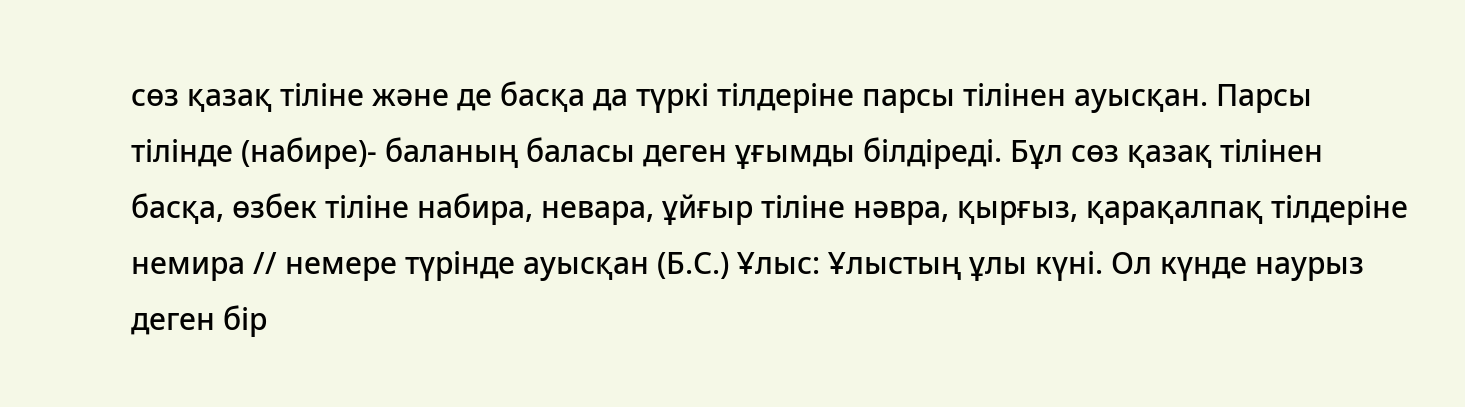сөз қазақ тіліне және де басқа да түркі тілдеріне парсы тілінен ауысқан. Парсы тілінде (набире)- баланың баласы деген ұғымды білдіреді. Бұл сөз қазақ тілінен басқа, өзбек тіліне набира, невара, ұйғыр тіліне нәвра, қырғыз, қарақалпақ тілдеріне немира // немере түрінде ауысқан (Б.С.) Ұлыс: Ұлыстың ұлы күні. Ол күнде наурыз деген бір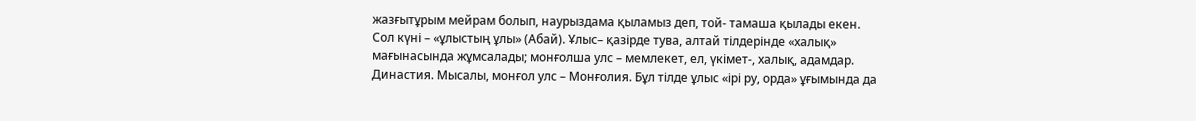жазғытұрым мейрам болып, наурыздама қыламыз деп, той- тамаша қылады екен. Сол күні – «ұлыстың ұлы» (Абай). Ұлыс– қазірде тува, алтай тілдерінде «халық» мағынасында жұмсалады; монғолша улс – мемлекет, ел, үкімет-, халық, адамдар. Династия. Мысалы, монғол улс – Монғолия. Бұл тілде ұлыс «ірі ру, орда» ұғымында да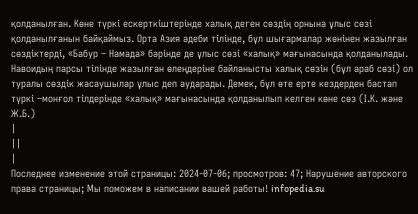қолданылған. Көне түркі ескерткіштерінде халық деген сөздің орнына ұлыс сөзі қолданылғанын байқаймыз. Орта Азия әдеби тілінде, бұл шығармалар жөнінен жазылған сөздіктерді, «Бабур – Намада» бәрінде де ұлыс сөзі «халық» мағынасында қолданылады. Навоидың парсы тілінде жазылған өлеңдеріне байланысты халық сөзін (бұл араб сөзі) ол туралы сөздік жасаушылар ұлыс деп аударады. Демек, бұл өте ерте кездерден бастап түркі –монғол тілдерінде «халық» мағынасында қолданылып келген көне сөз (І.К. және Ж.Б.)
|
||
|
Последнее изменение этой страницы: 2024-07-06; просмотров: 47; Нарушение авторского права страницы; Мы поможем в написании вашей работы! infopedia.su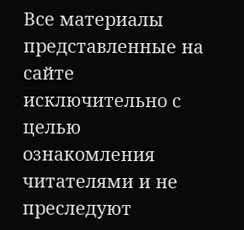Все материалы представленные на сайте исключительно с целью ознакомления читателями и не преследуют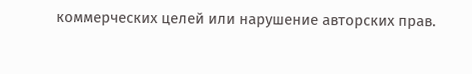коммерческих целей или нарушение авторских прав.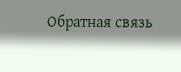Обратная связь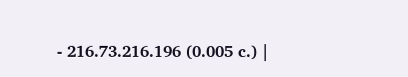- 216.73.216.196 (0.005 с.) |